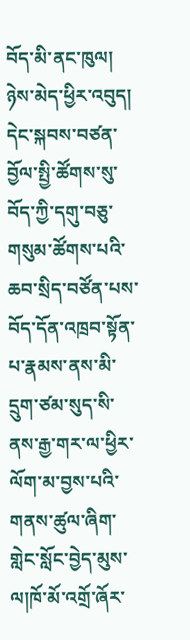བོད་མི་ནང་ཁུལ། ཉེས་མེད་ཕྱིར་འབུད།
དེང་སྐབས་བཙན་བྱོལ་སྤྱི་ཚོགས་སུ་བོད་ཀྱི་དགུ་བཅུ་གསུམ་ཚོགས་པའི་ཆབ་སྲིད་བཙོན་པས་བོད་དོན་འཁྲབ་སྟོན་པ་རྣམས་ནས་མི་དྲུག་ཙམ་སུད་སི་ནས་རྒྱ་གར་ལ་ཕྱིར་ལོག་མ་བྱས་པའི་གནས་ཚུལ་ཞིག་གླེང་སློང་བྱེད་མུས་ལ།ཁོ་མོ་འགྲོ་ཞོར་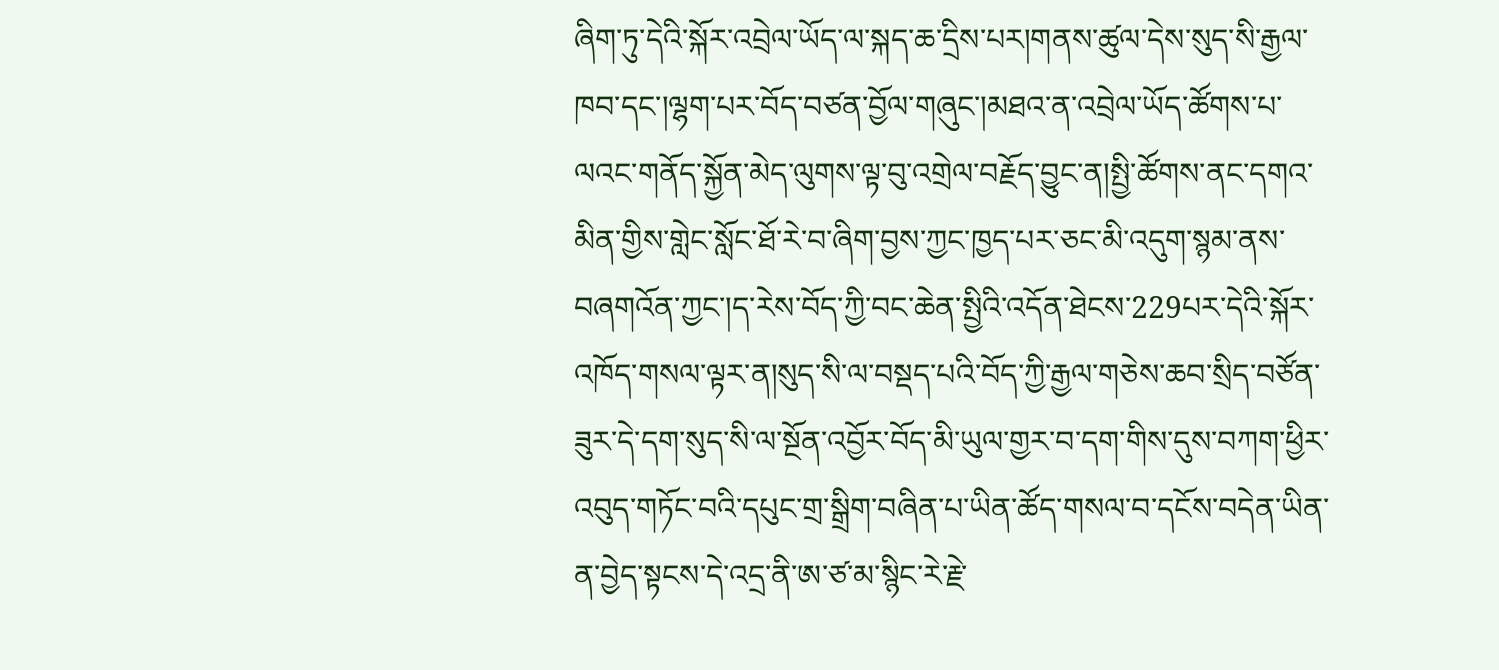ཞིག་ཏུ་དེའི་སྐོར་འབྲེལ་ཡོད་ལ་སྐད་ཆ་དྲིས་པར།གནས་ཚུལ་དེས་སུད་སི་རྒྱལ་ཁབ་དང་།ལྷག་པར་བོད་བཙན་བྱོལ་གཞུང་།མཐའ་ན་འབྲེལ་ཡོད་ཚོགས་པ་ལའང་གནོད་སྐྱོན་མེད་ལུགས་ལྟ་བུ་འགྲེལ་བརྗོད་བྱུང་ན།སྤྱི་ཚོགས་ནང་དགའ་མིན་གྱིས་གླེང་སློང་ཐོ་རེ་བ་ཞིག་བྱས་ཀྱང་ཁྱད་པར་ཅང་མི་འདུག་སྙམ་ནས་བཞགའོན་ཀྱང་།ད་རེས་བོད་ཀྱི་བང་ཆེན་སྤྱིའི་འདོན་ཐེངས་229པར་དེའི་སྐོར་འཁོད་གསལ་ལྟར་ན།སུད་སི་ལ་བསྡད་པའི་བོད་ཀྱི་རྒྱལ་གཅེས་ཆབ་སྲིད་བཙོན་ཟུར་དེ་དག་སུད་སི་ལ་སྔོན་འབྱོར་བོད་མི་ཡུལ་གྱར་བ་དག་གིས་དུས་བཀག་ཕྱིར་འབུད་གཏོང་བའི་དཔུང་གྲ་སྒྲིག་བཞིན་པ་ཡིན་ཚོད་གསལ་བ་དངོས་བདེན་ཡིན་ན་བྱེད་སྟངས་དེ་འདྲ་ནི་ཨ་ཙ་མ་སྙིང་རེ་རྗེ་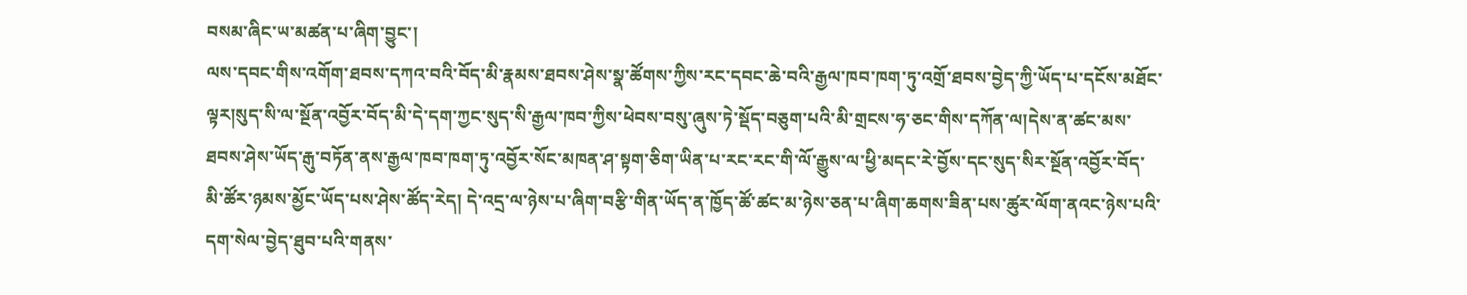བསམ་ཞིང་ཡ་མཚན་པ་ཞིག་བྱུང་།
ལས་དབང་གིས་འགོག་ཐབས་དཀའ་བའི་བོད་མི་རྣམས་ཐབས་ཤེས་སྣ་ཚོགས་ཀྱིས་རང་དབང་ཆེ་བའི་རྒྱལ་ཁབ་ཁག་ཏུ་འགྲོ་ཐབས་བྱེད་ཀྱི་ཡོད་པ་དངོས་མཐོང་ལྟར།སུད་སི་ལ་སྔོན་འབྱོར་བོད་མི་དེ་དག་ཀྱང་སུད་སི་རྒྱལ་ཁབ་ཀྱིས་ཕེབས་བསུ་ཞུས་ཏེ་སྡོད་བཅུག་པའི་མི་གྲངས་ཧ་ཅང་གིས་དཀོན་ལ།དེས་ན་ཚང་མས་ཐབས་ཤེས་ཡོད་རྒུ་བཏོན་ནས་རྒྱལ་ཁབ་ཁག་ཏུ་འབྱོར་སོང་མཁན་ཤ་སྟག་ཅིག་ཡིན་པ་རང་རང་གི་ལོ་རྒྱུས་ལ་ཕྱི་མདང་རེ་བྱོས་དང་སུད་སིར་སྔོན་འབྱོར་བོད་མི་ཚོར་ཉམས་མྱོང་ཡོད་པས་ཤེས་ཚོད་རེད། དེ་འདྲ་ལ་ཉེས་པ་ཞིག་བརྩི་གིན་ཡོད་ན་ཁྱོད་ཚོ་ཚང་མ་ཉེས་ཅན་པ་ཞིག་ཆགས་ཟིན་པས་ཚུར་ལོག་ནའང་ཉེས་པའི་དག་སེལ་བྱེད་ཐུབ་པའི་གནས་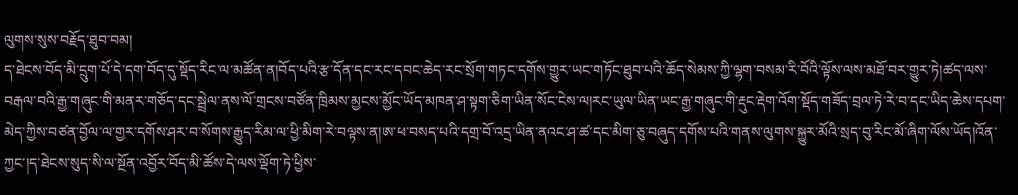ལུགས་སུས་བརྗོད་ཐུབ་བམ།
ད་ཐེངས་བོད་མི་དྲུག་པོ་དེ་དག་བོད་དུ་སྡོད་རིང་ལ་མཚོན་ན།བོད་པའི་རྩ་དོན་དང་རང་དབང་ཆེད་རང་སྲོག་གཏང་དགོས་གྱུར་ཡང་གཏོང་ཐུབ་པའི་ཆོད་སེམས་ཀྱི་ལྷག་བསམ་རི་བོའི་ལྟོས་ལས་མཐོ་བར་གྱུར་ཏེ།ཚད་ལས་བརྒལ་བའི་རྒྱ་གཞུང་གི་མནར་གཅོད་དང་སྦྲེལ་ནས་ལོ་གྲངས་བཙོན་ཁྲིམས་མྱངས་མྱོང་ཡོད་མཁན་ཤ་སྟག་ཅིག་ཡིན་སོང་ངེས་ལ།རང་ཡུལ་ཡིན་ཡང་རྒྱ་གཞུང་གི་རྡུང་རྡེག་འོག་སྡོད་གཟོད་བྲལ་ཏེ་རེ་བ་དང་ཡིད་ཆེས་དཔག་མེད་ཀྱིས་བཙན་བྱོལ་ལ་གྱར་དགོས་ཤར་བ་སོགས་རྒྱུད་རིམ་ལ་ཕྱི་མིག་རེ་བལྟས་ན།ཨ་ཕ་བསད་པའི་དགྲ་བོ་འདྲ་ཡིན་ནའང་ཤ་ཚ་དང་མིག་ཅུ་བཞུད་དགོས་པའི་གནས་ལུགས་སྐྱུར་མོའི་སྲད་བུ་རིང་མོ་ཞིག་ལོས་ཡོད།འོན་ཀྱང་།ད་ཐེངས་སུད་སི་ལ་སྔོན་འབྱོར་བོད་མི་ཚོས་དེ་ལས་ལྡོག་ཏེ་ཕྱིས་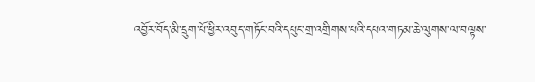འབྱོར་བོད་མི་དྲུག་པོ་ཕྱིར་འབུད་གཏོང་བའི་དཔུང་གྲ་འགྲིགས་པའི་དཔའ་གཏམ་ཆེ་ལུགས་ལ་བལྟས་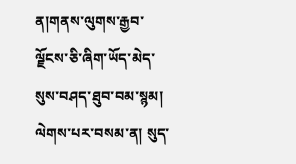ན།གནས་ལུགས་རྒྱབ་ལྗོངས་ཅི་ཞིག་ཡོད་མེད་སུས་བཤད་ཐུབ་བམ་སྙམ།
ལེགས་པར་བསམ་ན། སུད་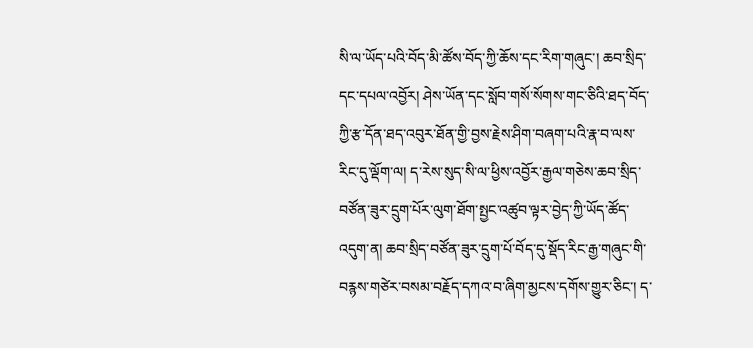སི་ལ་ཡོད་པའི་བོད་མི་ཚོས་བོད་ཀྱི་ཆོས་དང་རིག་གཞུང་། ཆབ་སྲིད་དང་དཔལ་འབྱོར། ཤེས་ཡོན་དང་སློབ་གསོ་སོགས་གང་ཅིའི་ཐད་བོད་ཀྱི་རྩ་དོན་ཐད་འབུར་ཐོན་གྱི་བྱས་རྗེས་ཤིག་བཞག་པའི་རྣ་བ་ལས་རིང་དུ་ལྡོག་ལ། ད་རེས་སུད་སི་ལ་ཕྱིས་འབྱོར་རྒྱལ་གཅེས་ཆབ་སྲིད་བཙོན་ཟུར་དྲུག་པོར་ལུག་ཐོག་སྤྱང་འཚུབ་ལྟར་བྱེད་ཀྱི་ཡོད་ཚོད་འདུག་ན། ཆབ་སྲིད་བཙོན་ཟུར་དྲུག་པོ་བོད་དུ་སྡོད་རིང་རྒྱ་གཞུང་གི་བརྙས་གཙེར་བསམ་བརྗོད་དཀའ་བ་ཞིག་མྱངས་དགོས་གྱུར་ཅིང་། ད་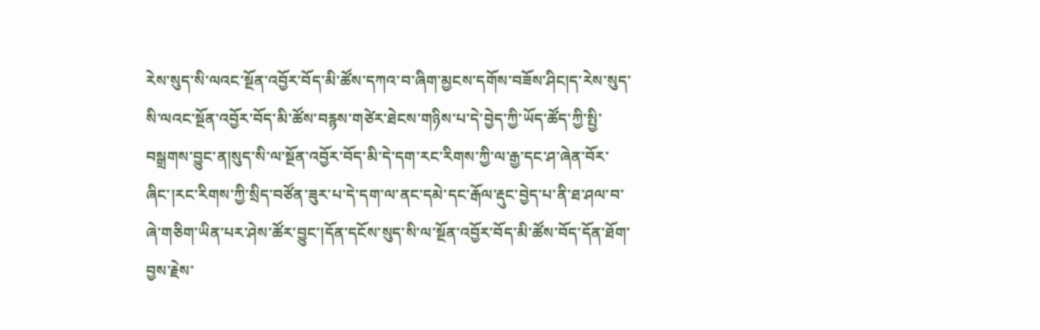རེས་སུད་སི་ལའང་སྔོན་འབྱོར་བོད་མི་ཚོས་དཀའ་བ་ཞིག་མྱངས་དགོས་བཟོས་ཤིང།ད་རེས་སུད་སི་ལའང་སྔོན་འབྱོར་བོད་མི་ཚོས་བརྙས་གཙེར་ཐེངས་གཉིས་པ་དེ་བྱེད་ཀྱི་ཡོད་ཚོད་ཀྱི་སྤྱི་བསྒྲགས་བྱུང་ན།སུད་སི་ལ་སྔོན་འབྱོར་བོད་མི་དེ་དག་རང་རིགས་ཀྱི་ལ་རྒྱ་དང་ཤ་ཞེན་བོར་ཞིང་།རང་རིགས་ཀྱི་སྲིད་བཙོན་ཟུར་པ་དེ་དག་ལ་ནང་དམེ་དང་རྒོལ་རྡུང་བྱེད་པ་ནི་ཐ་ཤལ་བ་ཞེ་གཅིག་ཡིན་པར་ཤེས་ཚོར་བྱུང་།དོན་དངོས་སུད་སི་ལ་སྔོན་འབྱོར་བོད་མི་ཚོས་བོད་དོན་ཐོག་བྱས་རྗེས་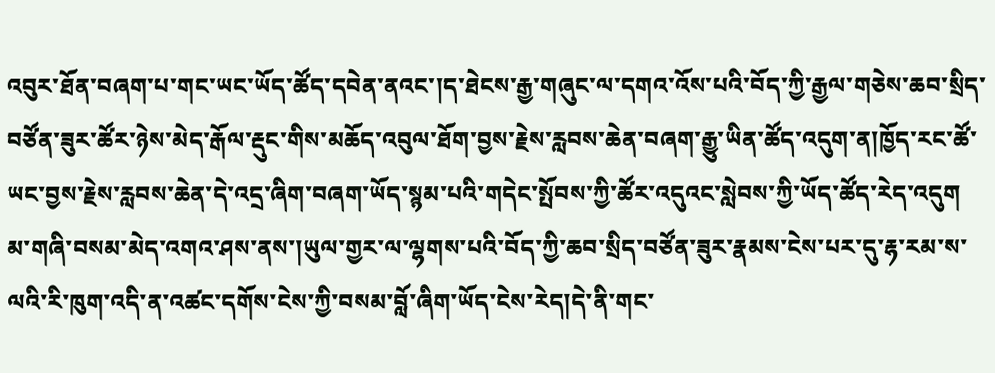འབུར་ཐོན་བཞག་པ་གང་ཡང་ཡོད་ཚོད་དབེན་ནའང་།ད་ཐེངས་རྒྱ་གཞུང་ལ་དགའ་འོས་པའི་བོད་ཀྱི་རྒྱལ་གཅེས་ཆབ་སྲིད་བཙོན་ཟུར་ཚོར་ཉེས་མེད་རྒོལ་རྡུང་གིས་མཆོད་འབུལ་ཐོག་བྱས་རྗེས་རླབས་ཆེན་བཞག་རྒྱུ་ཡིན་ཚོད་འདུག་ན།ཁྱོད་རང་ཚོ་ཡང་བྱས་རྗེས་རླབས་ཆེན་དེ་འདྲ་ཞིག་བཞག་ཡོད་སྙམ་པའི་གདེང་སྤོབས་ཀྱི་ཚོར་འདུའང་སླེབས་ཀྱི་ཡོད་ཚོད་རེད་འདུག
མ་གཞི་བསམ་མེད་འགའ་ཤས་ནས་།ཡུལ་གྱར་ལ་ལྷགས་པའི་བོད་ཀྱི་ཆབ་སྲིད་བཙོན་ཟུར་རྣམས་ངེས་པར་དུ་རྷ་རམ་ས་ལའི་རི་ཁུག་འདི་ན་འཚང་དགོས་ངེས་ཀྱི་བསམ་བློ་ཞིག་ཡོད་ངེས་རེད།དེ་ནི་གང་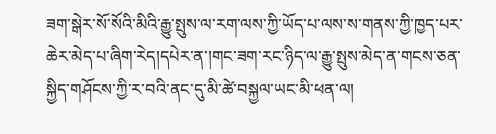ཟག་སྒེར་སོ་སོའི་མིའི་རྒྱུ་སྤུས་ལ་རག་ལས་ཀྱི་ཡོད་པ་ལས་ས་གནས་ཀྱི་ཁྱད་པར་ཆེར་མེད་པ་ཞིག་རེད།དཔེར་ན་།གང་ཟག་རང་ཉིད་ལ་རྒྱུ་སྤུས་མེད་ན་གངས་ཅན་སྐྱིད་གཤོངས་ཀྱི་ར་བའི་ནང་དུ་མི་ཚེ་བསྐྱལ་ཡང་མི་ཕན་ལ།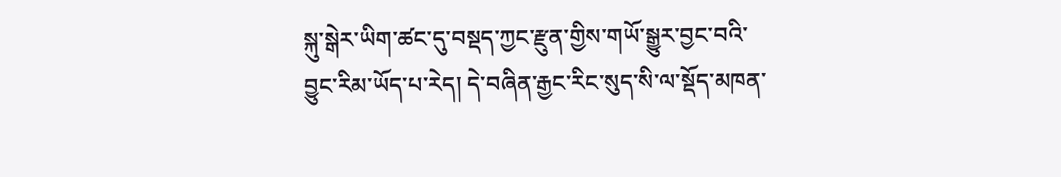སྐུ་སྒེར་ཡིག་ཚང་དུ་བསྡད་ཀྱང་རྫུན་གྱིས་གཡོ་སྒྱུར་བྱང་བའི་བྱུང་རིམ་ཡོད་པ་རེད། དེ་བཞིན་རྒྱང་རིང་སུད་སི་ལ་སྡོད་མཁན་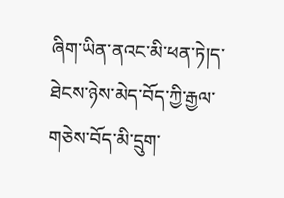ཞིག་ཡིན་ནའང་མི་ཕན་ཏེ།ད་ཐེངས་ཉེས་མེད་བོད་ཀྱི་རྒྱལ་གཅེས་བོད་མི་དྲུག་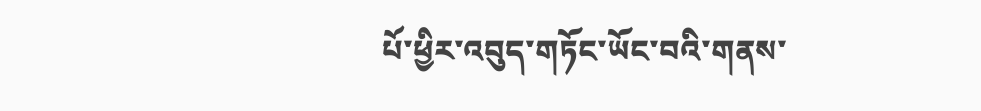པོ་ཕྱིར་འབུད་གཏོང་ཡོང་བའི་གནས་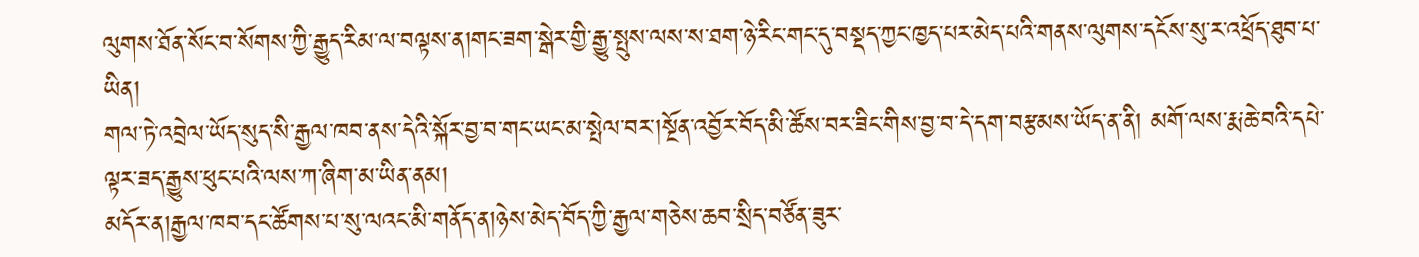ལུགས་ཐོན་སོང་བ་སོགས་ཀྱི་རྒྱུད་རིམ་ལ་བལྟས་ན།གང་ཟག་སྒེར་གྱི་རྒྱུ་སྤུས་ལས་ས་ཐག་ཉེ་རིང་གང་དུ་བསྡད་ཀྱང་ཁྱད་པར་མེད་པའི་གནས་ལུགས་དངོས་སུ་ར་འཕྲོད་ཐུབ་པ་ཡིན།
གལ་ཏེ་འབྲེལ་ཡོད་སུད་སི་རྒྱལ་ཁབ་ནས་དེའི་སྐོར་བྱ་བ་གང་ཡང་མ་སྤེལ་བར་།སྔོན་འབྱོར་བོད་མི་ཚོས་བར་ཟིང་གིས་བྱ་བ་དེ་དག་བརྩམས་ཡོད་ན་ནི། མགོ་ལས་རྨ་ཆེ་བའི་དཔེ་ལྟར་ཟད་རྒྱུས་ཕུང་པའི་ལས་ཀ་ཞིག་མ་ཡིན་ནམ།
མདོར་ན།རྒྱལ་ཁབ་དང་ཚོགས་པ་སུ་ལའང་མི་གནོད་ན།ཉེས་མེད་བོད་ཀྱི་རྒྱལ་གཅེས་ཆབ་སྲིད་བཙོན་ཟུར་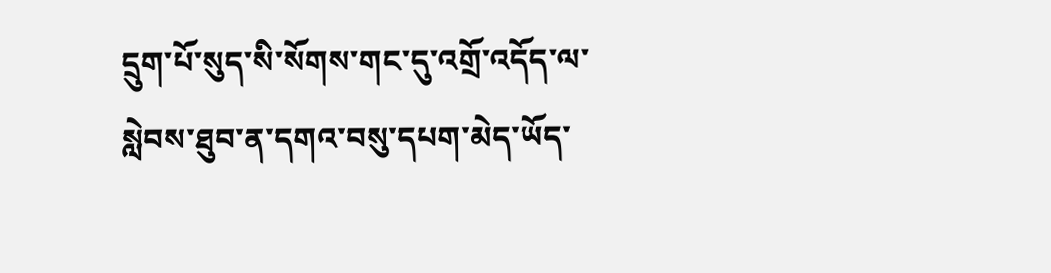དྲུག་པོ་སུད་སི་སོགས་གང་དུ་འགྲོ་འདོད་ལ་སླེབས་ཐུབ་ན་དགའ་བསུ་དཔག་མེད་ཡོད་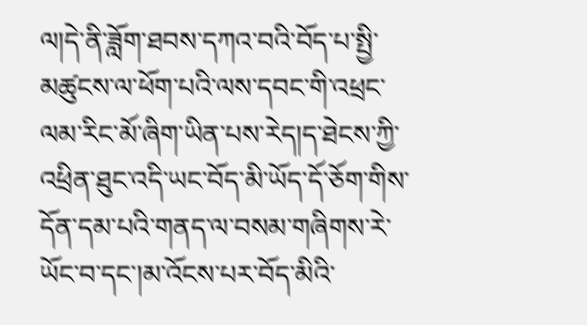ལ།དེ་ནི་ཟློག་ཐབས་དཀའ་བའི་བོད་པ་སྤྱི་མཚུངས་ལ་ཕོག་པའི་ལས་དབང་གི་འཕྲང་ལམ་རིང་མོ་ཞིག་ཡིན་པས་རེད།ད་ཐེངས་ཀྱི་འཕྲིན་ཐུང་འདི་ཡང་བོད་མི་ཡོད་དོ་ཅོག་གིས་དོན་དམ་པའི་གནད་ལ་བསམ་གཞིགས་རེ་ཡོང་བ་དང་།མ་འོངས་པར་བོད་མིའི་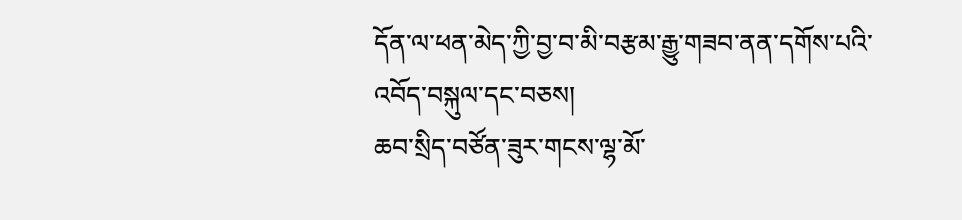དོན་ལ་ཕན་མེད་ཀྱི་བྱ་བ་མི་བརྩམ་རྒྱུ་གཟབ་ནན་དགོས་པའི་འབོད་བསྐུལ་དང་བཅས།
ཆབ་སྲིད་བཙོན་ཟུར་གངས་ལྷ་མོ་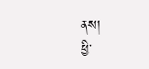ནས།
ཕྱི་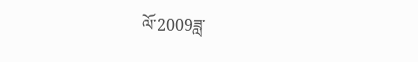ལོ་2009ཟླ་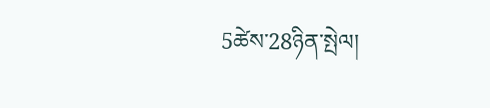5ཚེས་28ཉིན་སྤེལ།